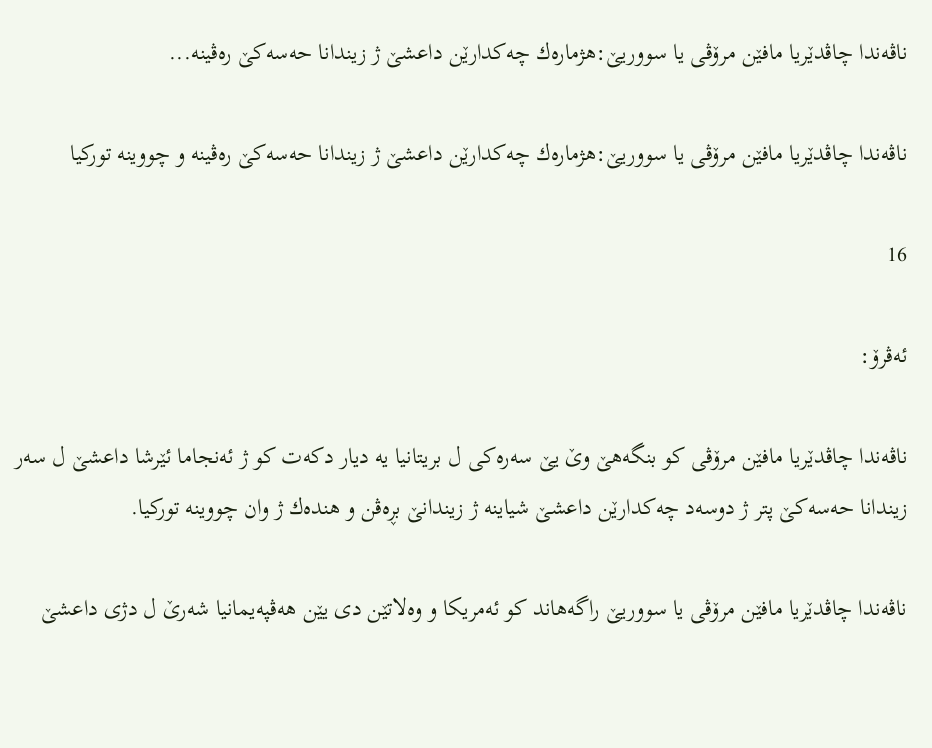ناڤه‌ندا چاڤدێریا مافێن مرۆڤی یا سووریێ:هژماره‌ك چه‌كدارێن داعشێ ژ زیندانا حه‌سه‌كێ ره‌ڤینه‌...

ناڤه‌ندا چاڤدێریا مافێن مرۆڤی یا سووریێ:هژماره‌ك چه‌كدارێن داعشێ ژ زیندانا حه‌سه‌كێ ره‌ڤینه‌ و چووینه‌ توركیا

16

ئه‌ڤرۆ:

ناڤه‌ندا چاڤدێریا مافێن مرۆڤی كو بنگه‌هێ وێ یێ سه‌ره‌كی ل بریتانیا یه‌ دیار دكه‌ت كو ژ ئه‌نجاما ئێرشا داعشێ ل سه‌ر زیندانا حه‌سه‌كێ پتر ژ دوسه‌د چه‌كدارێن داعشێ شیاینه‌ ژ زیندانێ بڕه‌ڤن و هنده‌ك ژ وان چووینه‌ توركیا.

ناڤه‌ندا چاڤدێریا مافێن مرۆڤی یا سووریێ راگه‌هاند كو ئه‌مریكا و وه‌لاتێن دی یێن هه‌ڤپه‌یمانیا شه‌رێ ل دژی داعشێ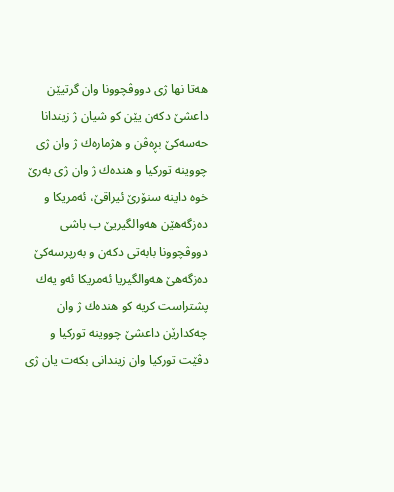هه‌تا نها ژی دووڤچوونا وان گرتیێن داعشێ دكه‌ن یێن كو شیان ژ زیندانا حه‌سه‌كێ بڕه‌ڤن و هژماره‌ك ژ وان ژی چووینه‌ توركیا و هنده‌ك ژ وان ژی به‌رێ خوه‌ داینه‌ سنۆرێ ئیراقێ، ئه‌مریكا و ده‌زگه‌هێن هه‌والگیریێ ب باشی دووڤچوونا بابه‌تی دكه‌ن و به‌رپرسه‌كێ ده‌زگه‌هێ هه‌والگیریا ئه‌مریكا ئه‌و یه‌ك پشتراست كریه‌ كو هنده‌ك ژ وان چه‌كدارێن داعشێ چووینه‌ توركیا و دڤێت توركیا وان زیندانی بكه‌ت یان ژی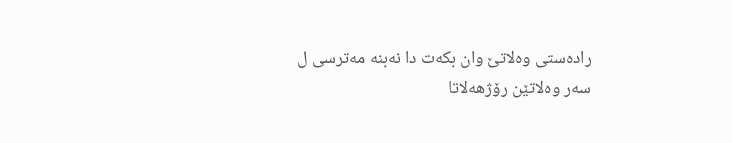راده‌ستی وه‌لاتێ وان بكه‌ت دا نه‌بنه‌ مه‌ترسی ل سه‌ر وه‌لاتێن رۆژهه‌لاتا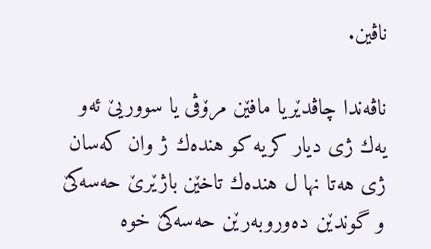ناڤین.

ناڤه‌ندا چاڤدێریا مافێن مرۆڤی یا سووریێ ئه‌و یه‌ك ژی دیار كریه‌ كو هنده‌ك ژ وان كه‌سان ژی هه‌تا نها ل هنده‌ك تاخێن باژێرێ حه‌سه‌كێ و گوندێن ده‌وروبه‌رێن حه‌سه‌كێ خوه‌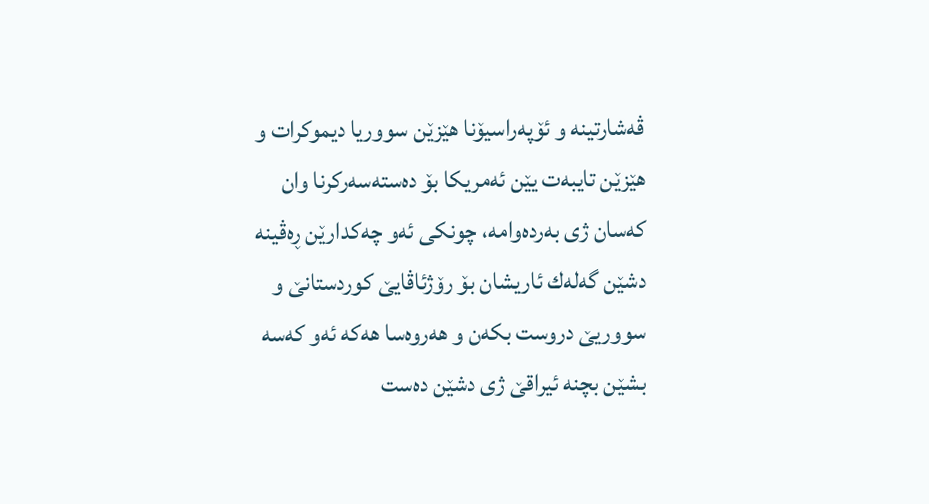ڤه‌شارتینه‌ و ئۆپه‌راسیۆنا هێزێن سووریا دیموكرات و هێزێن تایبه‌ت یێن ئه‌مریكا بۆ ده‌سته‌سه‌ركرنا وان كه‌سان ژی به‌رده‌وامه‌، چونكی ئه‌و چه‌كدارێن ڕه‌ڤینه‌ دشێن گه‌له‌ك ئاریشان بۆ رۆژئاڤایێ كوردستانێ و سووریێ دروست بكه‌ن و هه‌روه‌سا هه‌كه‌ ئه‌و كه‌سه‌ بشێن بچنه‌ ئیراقێ ژی دشێن ده‌ست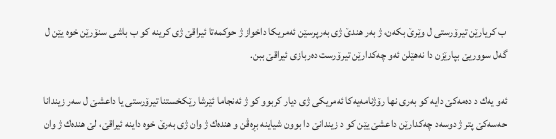ب كریارێن تیرۆرستی ل وێرێ بكه‌ن، ژ به‌ر هندێ ژی به‌رپرسێن ئه‌مریكا داخواز ژ حوكمه‌تا ئیراقێ ژی كرینه‌ كو ب باشی سنۆرێن خوه‌ یێن ل گه‌ل سووریێ بپارێزن دا نه‌هێلن ئه‌و چه‌كدارێن تیرۆرست ده‌ربازی ئیراقێ ببن.

ئه‌و یه‌ك د ده‌مه‌كێ دایه‌ كو به‌ری نها رۆژنامه‌یه‌كا ئه‌مریكی ژی دیار كربوو كو ژ ئه‌نجاما ئێرشا رێكخستنا تیرۆرستی یا داعشێ ل سه‌ر زیندانا حه‌سه‌كێ پتر ژ دوسه‌د چه‌كدارێن داعشێ یێن كو د زیندانێ دا بوون شیاینه‌ بڕه‌ڤن و هنده‌ك ژ وان ژی به‌رێ خوه‌ داینه‌ ئیراقێ، لێ هنده‌ك ژ وان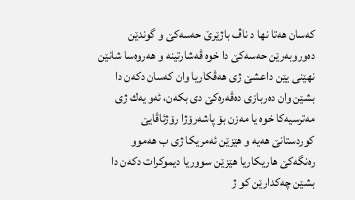كه‌سان هه‌تا نها د ناڤ باژێرێ حه‌سه‌كێ و گوندێن ده‌وروبه‌رێن حه‌سه‌كێ دا خوه‌ ڤه‌شارتینه‌ و هه‌روه‌سا شانێن نهێنی یێن داعشێ ژی هه‌ڤكاریا وان كه‌سان دكه‌ن دا بشێن وان ده‌ربازی ده‌ڤه‌ره‌كێ دی بكه‌ن، ئه‌و یه‌ك ژی مه‌ترسیه‌كا خوه‌ یا مه‌زن بۆ پاشه‌رۆژا رۆژئاڤایێ كوردستانێ هه‌یه‌ و هێزێن ئه‌مریكا ژی ب هه‌موو ره‌نگه‌كێ هاریكاریا هێزێن سووریا دیموكرات دكه‌ن دا بشێن چه‌كدارێن كو ژ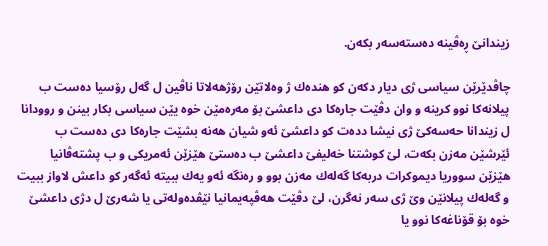زیندانێ ڕه‌ڤینه‌ ده‌سته‌سه‌ر بكه‌ن.

چاڤدێرێن سیاسی ژی دیار دكه‌ن كو هنده‌ك ژ وه‌لاتێن رۆژهه‌لاتا ناڤین ل گه‌ل رۆسیا ده‌ست ب پیلانه‌كا نوو كرینه‌ و وان دڤێت جاره‌كا دی داعشێ بۆ مه‌ره‌مێن خوه‌ یێن سیاسی بكار بینن و روودانا ل زیندانا حه‌سه‌كێ ژی نیشا دده‌ت كو داعشێ ئه‌و شیان هه‌نه‌ بشێت جاره‌كا دی ده‌ست ب ئێرشێن مه‌زن بكه‌ت، لێ كوشتنا خه‌لیفێ داعشێ ب ده‌ستێ هێزێن ئه‌مریكی و ب پشته‌ڤانیا هێزێن سووریا دیموكرات دربه‌كا گه‌له‌ك مه‌زن بوو و ره‌نگه‌ ئه‌و یه‌ك ببیته‌ ئه‌گه‌ر كو داعش لاواز ببیت و گه‌له‌ك پیلانێن وێ ژی سه‌ر نه‌گرن، لێ دڤێت هه‌ڤپه‌یمانیا نێڤده‌وله‌تی یا شه‌رێ ل دژی داعشێ خوه‌ بۆ قۆناغه‌كا نوو یا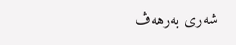شه‌ری به‌رهه‌ڤ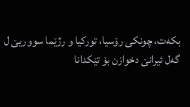بكه‌ت، چونكی رۆسیا، توركیا و رژێما سووریێ ل گه‌ل ئیرانێ دخوازن بۆ تێكدانا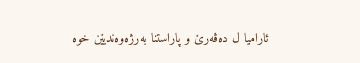ئارامیا ل ده‌ڤه‌رێ و پاراستنا به‌رژه‌وه‌ندیێن خوه‌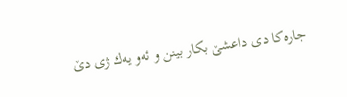جاره‌كا دی داعشێ بكار بینن و ئه‌و یه‌ك ژی دێ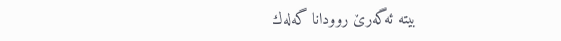بیته‌ ئه‌گه‌رێ روودانا گه‌له‌ك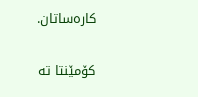كاره‌ساتان.

کۆمێنتا تە